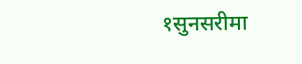१सुनसरीमा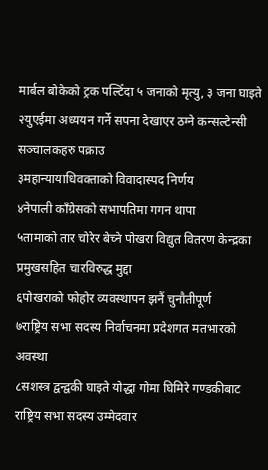मार्बल बोकेको ट्रक पल्टिँदा ५ जनाको मृत्यु, ३ जना घाइते
२युएईमा अध्ययन गर्ने सपना देखाएर ठग्ने कन्सल्टेन्सी सञ्चालकहरु पक्राउ
३महान्यायाधिवक्ताको विवादास्पद निर्णय
४नेपाली काँग्रेसको सभापतिमा गगन थापा
५तामाको तार चोरेर बेच्ने पोखरा विद्युत वितरण केन्द्रका प्रमुखसहित चारविरुद्ध मुद्दा
६पोखराको फोहोर व्यवस्थापन झनैं चुनौतीपूर्ण
७राष्ट्रिय सभा सदस्य निर्वाचनमा प्रदेशगत मतभारको अवस्था
८सशस्त्र द्वन्द्वकी घाइते योद्धा गोमा घिमिरे गण्डकीबाट राष्ट्रिय सभा सदस्य उम्मेदवार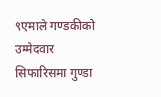९एमाले गण्डकीको उम्मेदवार सिफारिसमा गुण्डा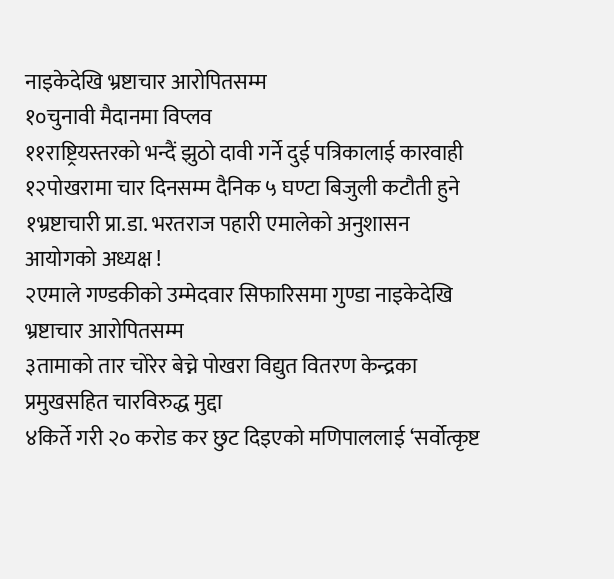नाइकेदेखि भ्रष्टाचार आरोपितसम्म
१०चुनावी मैदानमा विप्लव
११राष्ट्रियस्तरको भन्दैं झुठो दावी गर्ने दुई पत्रिकालाई कारवाही
१२पोखरामा चार दिनसम्म दैनिक ५ घण्टा बिजुली कटौती हुने
१भ्रष्टाचारी प्रा.डा. भरतराज पहारी एमालेको अनुशासन आयोगको अध्यक्ष !
२एमाले गण्डकीको उम्मेदवार सिफारिसमा गुण्डा नाइकेदेखि भ्रष्टाचार आरोपितसम्म
३तामाको तार चोरेर बेच्ने पोखरा विद्युत वितरण केन्द्रका प्रमुखसहित चारविरुद्ध मुद्दा
४किर्ते गरी २० करोड कर छुट दिइएको मणिपाललाई ‘सर्वोत्कृष्ट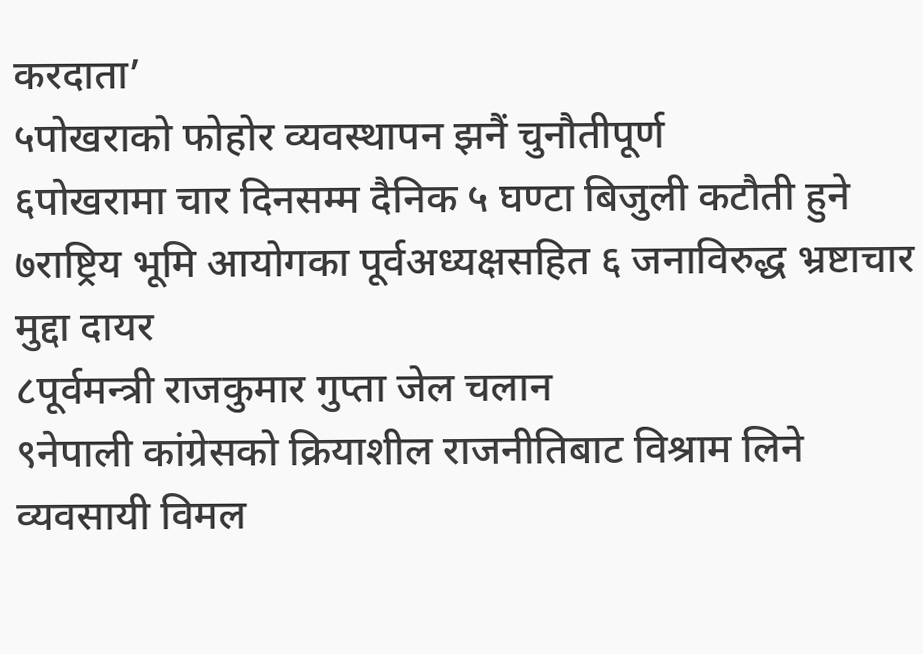करदाता’
५पोखराको फोहोर व्यवस्थापन झनैं चुनौतीपूर्ण
६पोखरामा चार दिनसम्म दैनिक ५ घण्टा बिजुली कटौती हुने
७राष्ट्रिय भूमि आयोगका पूर्वअध्यक्षसहित ६ जनाविरुद्ध भ्रष्टाचार मुद्दा दायर
८पूर्वमन्त्री राजकुमार गुप्ता जेल चलान
९नेपाली कांग्रेसको क्रियाशील राजनीतिबाट विश्राम लिने व्यवसायी विमल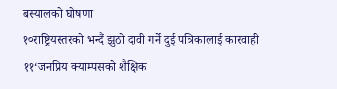बस्यालको घोषणा
१०राष्ट्रियस्तरको भन्दैं झुठो दावी गर्ने दुई पत्रिकालाई कारवाही
११‘जनप्रिय क्याम्पसको शैक्षिक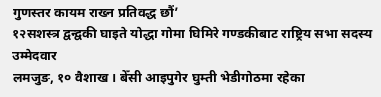गुणस्तर कायम राख्न प्रतिवद्ध छौं’
१२सशस्त्र द्वन्द्वकी घाइते योद्धा गोमा घिमिरे गण्डकीबाट राष्ट्रिय सभा सदस्य उम्मेदवार
लमजुङ, १० वैशाख । बेँसी आइपुगेर घुम्ती भेडीगोठमा रहेका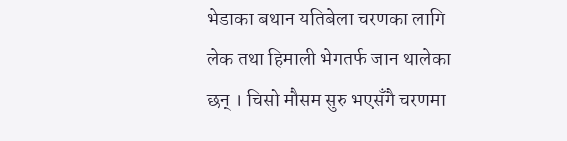भेडाका बथान यतिबेला चरणका लागि लेक तथा हिमाली भेगतर्फ जान थालेका छन् । चिसो मौसम सुरु भएसँगै चरणमा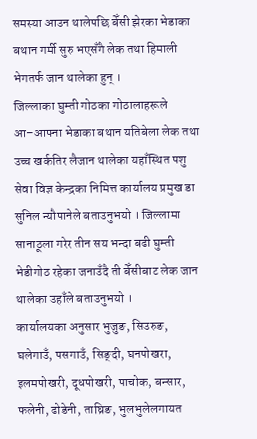समस्या आउन थालेपछि बेँसी झेरका भेडाका बथान गर्मी सुरु भएसँगै लेक तथा हिमाली भेगतर्फ जान थालेका हुन् ।
जिल्लाका घुम्ती गोठका गोठालाहरूले आ–आफ्ना भेडाका बथान यतिबेला लेक तथा उच्च खर्कतिर लैजान थालेका यहाँस्थित पशु सेवा विज्ञ केन्द्रका निमित्त कार्यालय प्रमुख डा सुनिल न्यौपानेले बताउनुभयो । जिल्लामा सानाठूला गरेर तीन सय भन्दा बढी घुम्ती भेडीगोठ रहेका जनाउँदै ती बेँसीबाट लेक जान थालेका उहाँले बताउनुभयो ।
कार्यालयका अनुसार भुजुङ, सिउरुङ, घलेगाउँ, पसगाउँ, सिङ्दी, घनपोखरा, इलमपोखरी, दूधपोखरी, पाचोक, बन्सार, फलेनी, ढोडेनी, ताघ्रिङ, भुलभुलेलगायत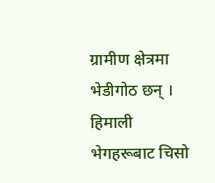ग्रामीण क्षेत्रमा भेडीगोठ छन् । हिमाली भेगहरूबाट चिसो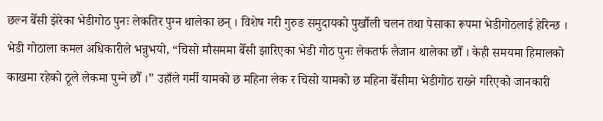छल्न बेँसी झेरेका भेडीगोठ पुनः लेकतिर पुग्न थालेका छन् । विशेष गरी गुरुङ समुदायको पुर्खौली चलन तथा पेसाका रूपमा भेडीगोठलाई हेरिन्छ ।
भेडी गोठाला कमल अधिकारीले भन्नुभयो, “चिसो मौसममा बेँसी झारिएका भेडी गोठ पुनः लेकतर्फ लैजान थालेका छौँ । केही समयमा हिमालको काखमा रहेको ठूले लेकमा पुग्ने छौँ ।” उहाँले गर्मी यामको छ महिना लेक र चिसो यामको छ महिना बेँसीमा भेडीगोठ राख्ने गरिएको जानकारी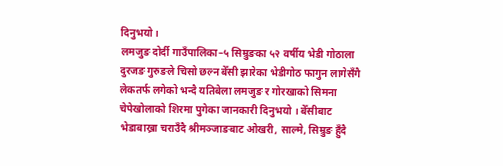दिनुभयो ।
लमजुङ दोर्दी गाउँपालिका–५ सिम्रुङका ५२ वर्षीय भेडी गोठाला दुरजङ गुरुङले चिसो छल्न बेँसी झारेका भेडीगोठ फागुन लागेसँगै लेकतर्फ लगेको भन्दै यतिबेला लमजुङ र गोरखाको सिमना चेपेखोलाको शिरमा पुगेका जानकारी दिनुभयो । बेँसीबाट भेडाबाख्रा चराउँदै श्रीमञ्जाङबाट ओखरी, साल्मे, सिम्रुङ हुँदै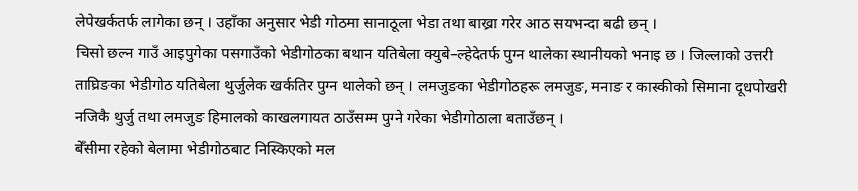लेपेखर्कतर्फ लागेका छन् । उहाँका अनुसार भेडी गोठमा सानाठूला भेडा तथा बाख्रा गरेर आठ सयभन्दा बढी छन् ।
चिसो छल्न गाउँ आइपुगेका पसगाउँको भेडीगोठका बथान यतिबेला क्युबे–ल्हेदेतर्फ पुग्न थालेका स्थानीयको भनाइ छ । जिल्लाको उत्तरी ताघ्रिङका भेडीगोठ यतिबेला थुर्जुलेक खर्कतिर पुग्न थालेको छन् । लमजुङका भेडीगोठहरू लमजुङ, मनाङ र कास्कीको सिमाना दूधपोखरी नजिकै थुर्जु तथा लमजुङ हिमालको काखलगायत ठाउँसम्म पुग्ने गरेका भेडीगोठाला बताउँछन् ।
बेँसीमा रहेको बेलामा भेडीगोठबाट निस्किएको मल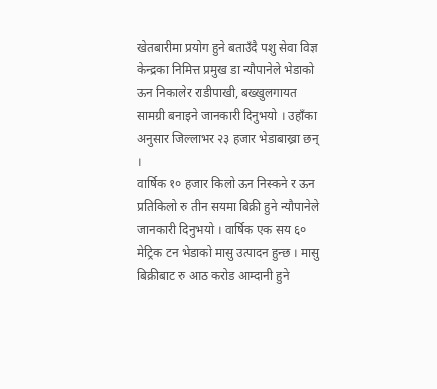खेतबारीमा प्रयोग हुने बताउँदै पशु सेवा विज्ञ केन्द्रका निमित्त प्रमुख डा न्यौपानेले भेडाको ऊन निकालेर राडीपाखी, बख्खुलगायत सामग्री बनाइने जानकारी दिनुभयो । उहाँका अनुसार जिल्लाभर २३ हजार भेडाबाख्रा छन् ।
वार्षिक १० हजार किलो ऊन निस्कने र ऊन प्रतिकिलो रु तीन सयमा बिक्री हुने न्यौपानेले जानकारी दिनुभयो । वार्षिक एक सय ६० मेट्रिक टन भेडाको मासु उत्पादन हुन्छ । मासु बिक्रीबाट रु आठ करोड आम्दानी हुने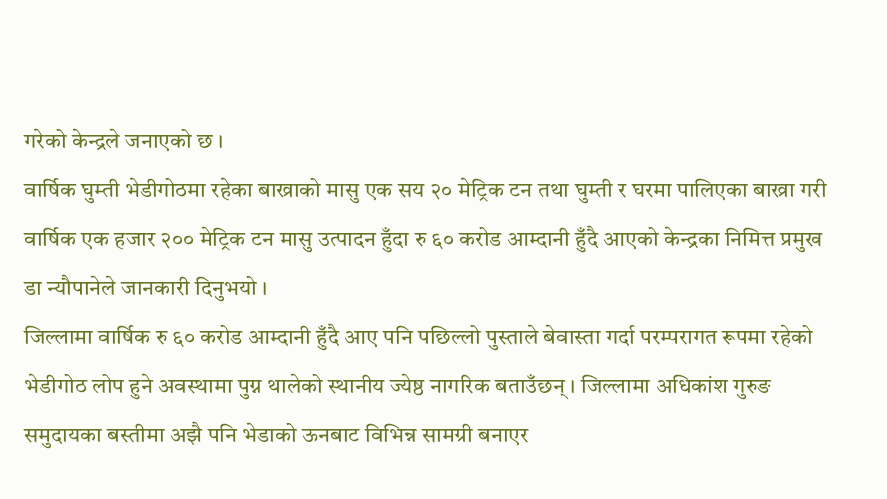गरेको केन्द्रले जनाएको छ ।
वार्षिक घुम्ती भेडीगोठमा रहेका बाख्राको मासु एक सय २० मेट्रिक टन तथा घुम्ती र घरमा पालिएका बाख्रा गरी वार्षिक एक हजार २०० मेट्रिक टन मासु उत्पादन हुँदा रु ६० करोड आम्दानी हुँदै आएको केन्द्रका निमित्त प्रमुख डा न्यौपानेले जानकारी दिनुभयो ।
जिल्लामा वार्षिक रु ६० करोड आम्दानी हुँदै आए पनि पछिल्लो पुस्ताले बेवास्ता गर्दा परम्परागत रूपमा रहेको भेडीगोठ लोप हुने अवस्थामा पुग्न थालेको स्थानीय ज्येष्ठ नागरिक बताउँछन् । जिल्लामा अधिकांश गुरुङ समुदायका बस्तीमा अझै पनि भेडाको ऊनबाट विभिन्न सामग्री बनाएर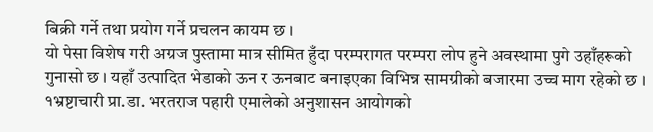बिक्री गर्ने तथा प्रयोग गर्ने प्रचलन कायम छ ।
यो पेसा विशेष गरी अग्रज पुस्तामा मात्र सीमित हुँदा परम्परागत परम्परा लोप हुने अवस्थामा पुगे उहाँहरूको गुनासो छ । यहाँ उत्पादित भेडाको ऊन र ऊनबाट बनाइएका विभिन्न सामग्रीको बजारमा उच्च माग रहेको छ ।
१भ्रष्टाचारी प्रा.डा. भरतराज पहारी एमालेको अनुशासन आयोगको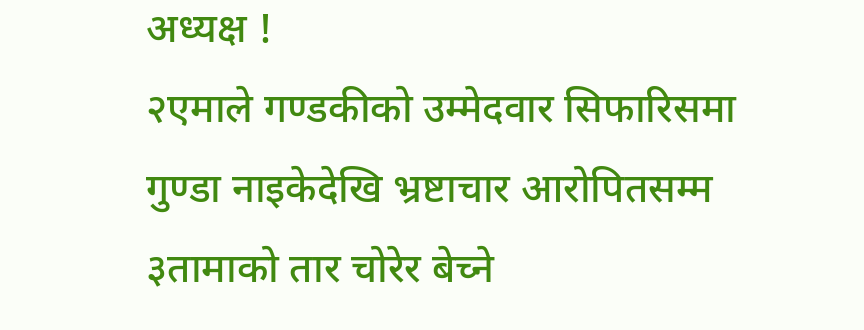अध्यक्ष !
२एमाले गण्डकीको उम्मेदवार सिफारिसमा गुण्डा नाइकेदेखि भ्रष्टाचार आरोपितसम्म
३तामाको तार चोरेर बेच्ने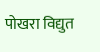पोखरा विद्युत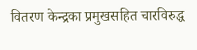वितरण केन्द्रका प्रमुखसहित चारविरुद्ध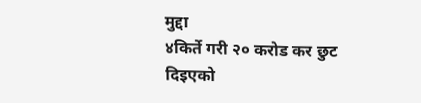मुद्दा
४किर्ते गरी २० करोड कर छुट दिइएको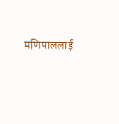मणिपाललाई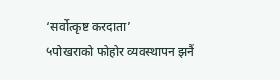‘सर्वोत्कृष्ट करदाता’
५पोखराको फोहोर व्यवस्थापन झनैं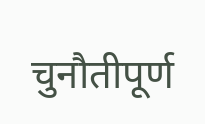चुनौतीपूर्ण